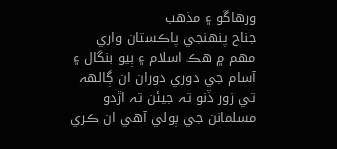ورهاڱو ۽ مذهب
جناح پنھنجي پاڪستان واري مھم ۾ هڪ اسلام ۽ ٻيو بنگال ۽ آسام جي دوري دوران ان ڳالھہ تي زور ڏنو تہ جيئن تہ اڙدو مسلمانن جي ٻولي آهي ان ڪري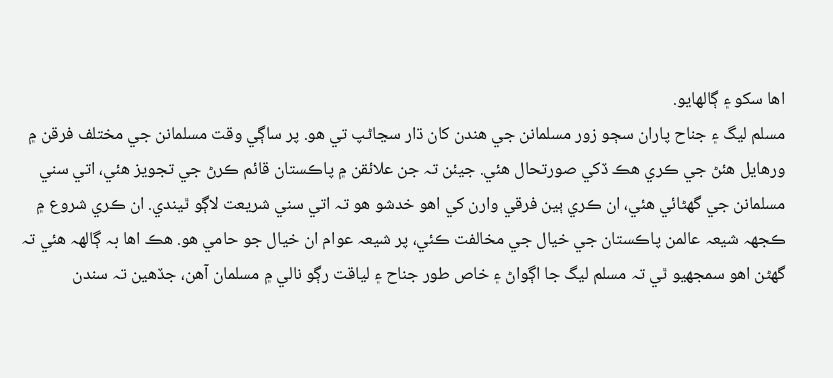اها سکو ۽ ڳالھايو.
مسلم ليگ ۽ جناح پاران سڄو زور مسلمانن جي هندن کان ڌار سڃاڻپ تي هو. پر ساڳي وقت مسلمانن جي مختلف فرقن ۾ ورهايل هئڻ جي ڪري هڪ ڏکي صورتحال هئي. جيئن تہ جن علائقن ۾ پاڪستان قائم ڪرڻ جي تجويز هئي، اتي سني مسلمانن جي گهڻائي هئي، ان ڪري ٻين فرقي وارن کي اهو خدشو هو تہ اتي سني شريعت لاڳو ٿيندي. ان ڪري شروع ۾ ڪجهہ شيعہ عالمن پاڪستان جي خيال جي مخالفت ڪئي، پر شيعہ عوام ان خيال جو حامي هو. هڪ اها بہ ڳالھہ هئي تہ گهڻن اهو سمجهيو ٿي تہ مسلم ليگ جا اڳواڻ ۽ خاص طور جناح ۽ لياقت رڳو نالي ۾ مسلمان آهن، جڏهين تہ سندن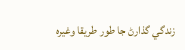زندگي گذارڻ جا طور طريقا وغيرہ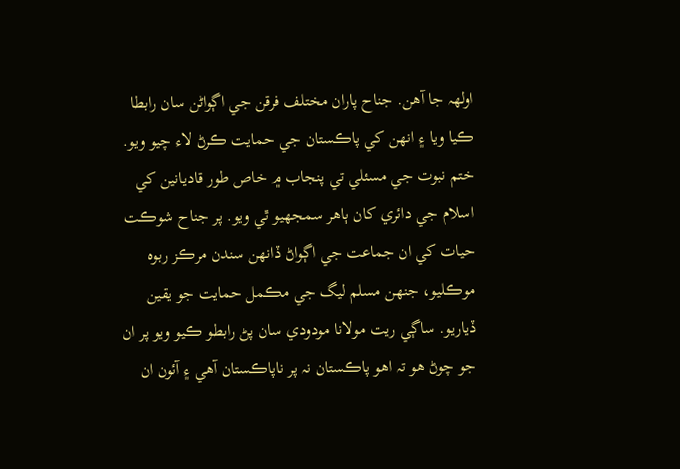اولھہ جا آهن. جناح پاران مختلف فرقن جي اڳواڻن سان رابطا ڪيا ويا ۽ انھن کي پاڪستان جي حمايت ڪرڻ لاء چيو ويو. ختم نبوت جي مسئلي تي پنجاب ۾ خاص طور قاديانين کي اسلام جي دائري کان ٻاهر سمجهيو ٿي ويو. پر جناح شوڪت حيات کي ان جماعت جي اڳواڻ ڏانھن سندن مرڪز ربوه موڪليو، جنھن مسلم ليگ جي مڪمل حمايت جو يقين ڏياريو. ساڳي ريت مولانا مودودي سان پڻ رابطو ڪيو ويو پر ان جو چوڻ هو تہ اهو پاڪستان نہ پر ناپاڪستان آهي ۽ آئون ان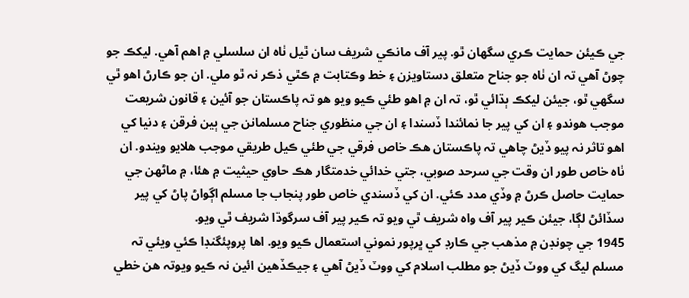جي ڪيئن حمايت ڪري سگهان ٿو. پير آف مانڪي شريف سان ٿيل ٺاه ان سلسلي ۾ اهم آهي. ليکڪ جو چوڻ آهي تہ ان ٺاه جو جناح متعلق دستاويزن ۽ خط وڪتابت ۾ ڪٿي ذڪر نہ ٿو ملي. ان جو ڪارڻ اهو ٿي سگهي ٿو، جيئن ليکڪ ٻڌائي ٿو، تہ ان ۾ اهو طئي ڪيو ويو هو تہ پاڪستان جو آئين ۽ قانون شريعت موجب هوندو ۽ ان کي پير جا نمائندا ڏسندا ۽ ان جي منظوري جناح مسلمانن جي ٻين فرقن ۽ دنيا کي اهو تاثر نہ پيو ڏيڻ چاهي تہ پاڪستان هڪ خاص فرقي جي طئي ڪيل طريقي موجب هلايو ويندو. ان ٺاه خاص طور ان وقت جي سرحد صوبي، جتي خدائي خدمتگار هڪ حاوي حيثيت ۾ هئا، ۾ ماڻھن جي حمايت حاصل ڪرڻ ۾ وڏي مدد ڪئي. ان کي ڏسندي خاص طور پنجاب جا مسلم اڳواڻ پاڻ کي پير سڏائڻ لڳا، جيئن ڪير پير آف واه شريف ٿي ويو تہ ڪير پير آف سرگوڌا شريف ٿي ويو.
1945 جي چونڊن ۾ مذهب جي ڪارڊ کي ڀرپور نموني استعمال ڪيو ويو. اها پروپئگنڊا ڪئي ويئي تہ مسلم ليگ کي ووٽ ڏيڻ جو مطلب اسلام کي ووٽ ڏيڻ آهي ۽ جيڪڏهين ائين نہ ڪيو ويوتہ هن خطي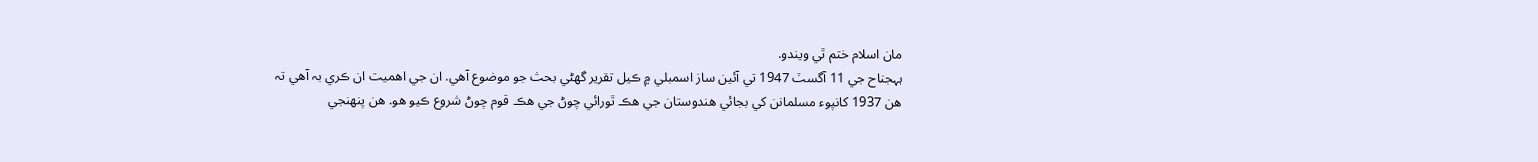مان اسلام ختم ٿي ويندو.
ہہجناح جي 11 آگسٽ 1947 تي آئين ساز اسمبلي ۾ ڪيل تقرير گهڻي بحث جو موضوع آهي. ان جي اهميت ان ڪري بہ آهي تہ هن 1937 کانپوء مسلمانن کي بجائي هندوستان جي هڪ ٿورائي چوڻ جي هڪ قوم چوڻ شروع ڪيو هو. هن پنھنجي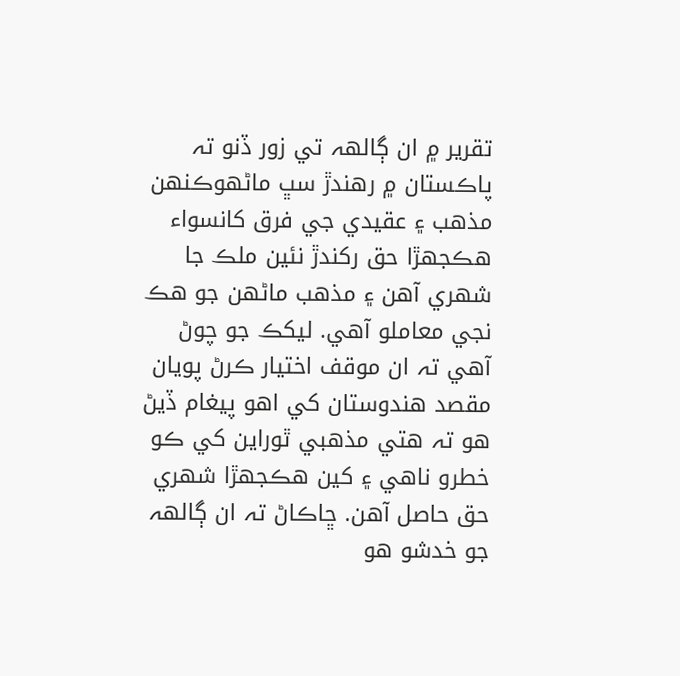تقرير ۾ ان ڳالھہ تي زور ڏنو تہ پاڪستان ۾ رهندڙ سڀ ماڻھوڪنھن مذهب ۽ عقيدي جي فرق کانسواء هڪجهڙا حق رکندڙ نئين ملڪ جا شھري آهن ۽ مذهب ماڻھن جو هڪ نجي معاملو آهي. ليکڪ جو چوڻ آهي تہ ان موقف اختيار ڪرڻ پويان مقصد هندوستان کي اهو پيغام ڏيڻ هو تہ هتي مذهبي ٿوراين کي ڪو خطرو ناهي ۽ کين هڪجهڙا شھري حق حاصل آهن. ڇاڪاڻ تہ ان ڳالھہ جو خدشو هو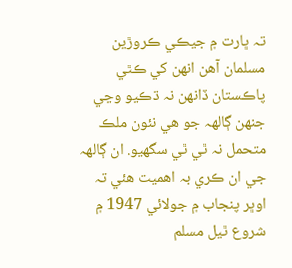تہ ڀارت ۾ جيڪي ڪروڙين مسلمان آهن انھن کي ڪٿي پاڪستان ڏانھن نہ ڌڪيو وڃي جنھن ڳالھہ جو هي نئون ملڪ متحمل نہ ٿي ٿي سگهيو. ان ڳالھہ جي ان ڪري بہ اهميت هئي تہ اوڀر پنجاب ۾ جولائي 1947 ۾ شروع ٿيل مسلم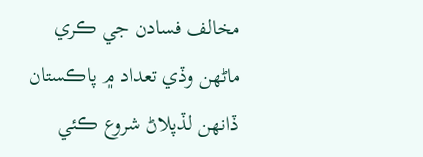مخالف فسادن جي ڪري ماڻھن وڏي تعداد ۾ پاڪستان ڏانھن لڏپلاڻ شروع ڪئي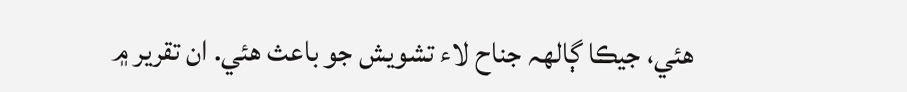هئي، جيڪا ڳالھہ جناح لاء تشويش جو باعث هئي. ان تقرير ۾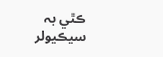ڪٿي بہ سيڪيولر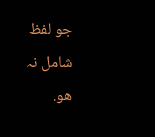جو لفظ شامل نہ هو.